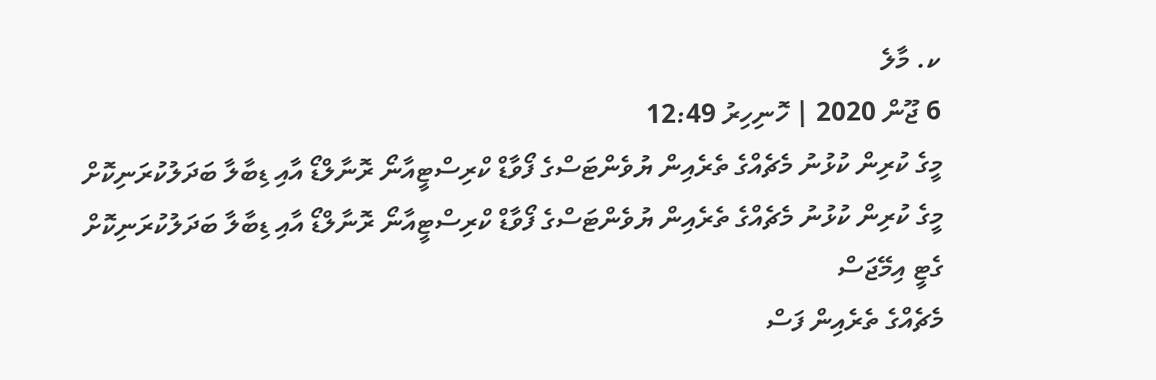ކ. މާލެ
6 ޖޫން 2020 | ހޮނިހިރު 12:49
މީގެ ކުރިން ކުޅުނު މެޗެއްގެ ތެރެއިން ޔުވެންޓަސްގެ ފޯވާޑް ކްރިސްޓީއާނޯ ރޮނާލްޑޯ އާއި ޑިބާލާ ބަދަލުކުރަނިކޮށް
މީގެ ކުރިން ކުޅުނު މެޗެއްގެ ތެރެއިން ޔުވެންޓަސްގެ ފޯވާޑް ކްރިސްޓީއާނޯ ރޮނާލްޑޯ އާއި ޑިބާލާ ބަދަލުކުރަނިކޮށް
ގެޓީ އިމޭޖަސް
މެޗެއްގެ ތެރެއިން ފަސް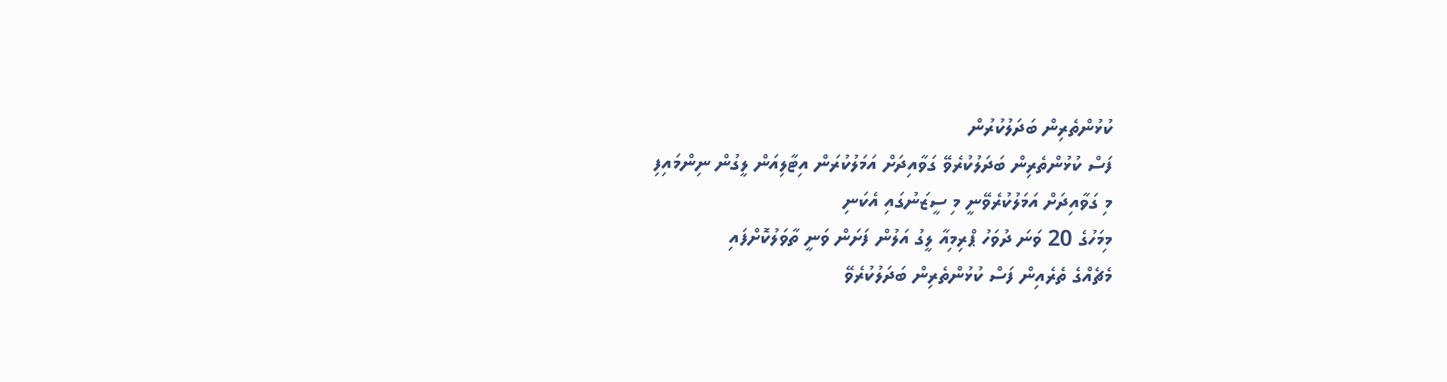ކުޅުންތެރިން ބަދަލުކުރުން
ފަސް ކުޅުންތެރިން ބަދަލުކުރެވޭ ގަވާއިދަށް އަމަލުކުރަން އިޓާލިއަން ލީގުން ނިންމައިފި
މި ގަވާއިދަށް އަމަލުކުރެވޭނީ މި ސީޒަނުގައި އެކަނި
މިމަހުގެ 20 ވަނަ ދުވަހު ޕްރިމިއާ ލީގު އަލުން ފަށަން ވަނީ ތާވަލުކޮށްފައި
މެޗެއްގެ ތެރެއިން ފަސް ކުޅުންތެރިން ބަދަލުކުރެވޭ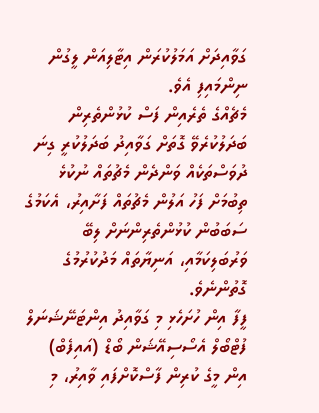ގަވާއިދަށް އަމަލުކުރަން އިޓާލިއަން ލީގުން ނިންމައިފި އެވެ.
މެޗެއްގެ ތެރެއިން ފަސް ކުޅުންތެރިން ބަދަލުކުރެވޭ ގޮތަށް ގަވާއިދު ބަދަލުކުރީ ގިނަ ދުވަސްތަކެއް ވަންދެން މެޗުތައް ނުކުޅެ ތިބުމަށް ފަހު އަލުން މެޗުތައް ފަށާއިރު، އެކަމުގެ ސަބަބުން ކުޅުންތެރިންނަށް ލިބޭ ވަރުބަލިކަމާއި، އަނިޔާތައް މަދުކުރުމުގެ ގޮތުންނެވެ.
ފީފާ އިން ހުށަހެޅި މި ގަވާއިދު އިންޓަނޭޝަނަލް ފުޓްބޯލް އެސޯސިއޭޝަން ބޯޑް (އައިފެބް) އިން މީގެ ކުރިން ފާސްކޮށްފައި ވާއިރު، މި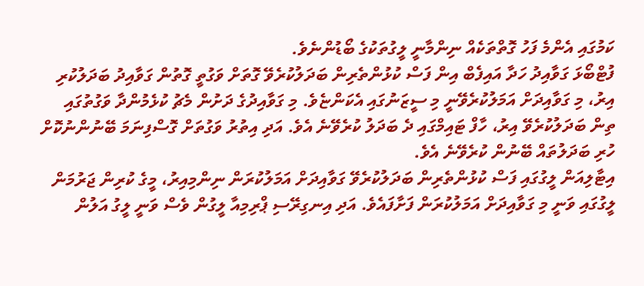ކަމުގައި އެންމެ ފަހު ގޮތްތަކެއް ނިންމާނީ ލީގުތަކުގެ ބޯޑުންނެވެ.
ފުޓްބޯޅަ ގަވާއިދު ހަދާ އައިފެބް އިން ފަސް ކުޅުންތެރިން ބަދަލުކުރެވޭ ގޮތަށް ވަގުތީ ގޮތުން ގަވާއިދު ބަދަލުކުރި އިރު، މި ގަވާއިދަށް އަމަލުކުރެވޭނީ މި ސީޒަނުގައި އެކަންޏެވެ. މި ގަވާއިދުގެ ދަށުން މެޗު ކުޅެމުންދާ ވަގުތުގައި ތިން ބަދަލުކުރެވޭ އިރު، ހާފް ޓައިމްގައި ދެ ބަދަލު ކުރެވޭނެ އެވެ. އަދި އިތުރު ވަގުތަށް ގޮސްފިނަމަ ބޭނުންނުކޮށް ހުރި ބަދަލުތައް ބޭނުން ކުރެވޭނެ އެވެ.
އިޓާލިއަން ލީގުގައި ފަސް ކުޅުންތެރިން ބަދަލުކުރެވޭ ގަވާއިދަށް އަމަލުކުރަން ނިންމިއިރު، މީގެ ކުރިން ޖަރުމަން ލީގުގައި ވަނީ މި ގަވާއިދަށް އަމަލުކުރަން ފަށާފައެވެ. އަދި އިނގިރޭސި ޕްރިމިއާ ލީގުން ވެސް ވަނީ ލީގު އަލުން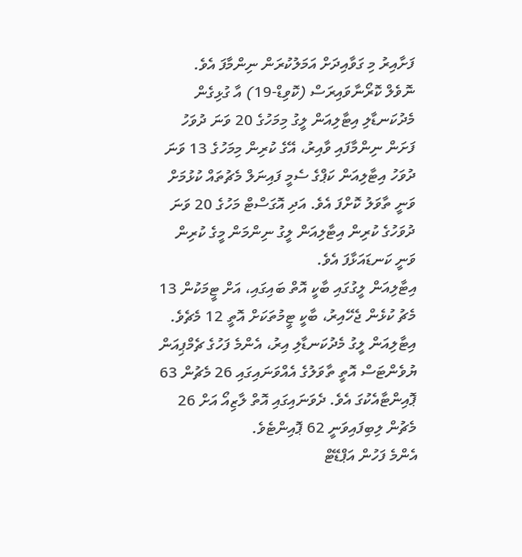ފަށާއިރު މި ގަވާއިދަށް އަމަލުކުރަން ނިންމާފަ އެވެ.
ނޮވެލް ކޮރޯނާވައިރަސް (ކޮވިޑް-19) އާ ގުޅިގެން މެދުކަނޑާލި އިޓާލިއަން ލީގު މިމަހުގެ 20 ވަނަ ދުވަހު ފަށަން ނިންމާފައި ވާއިރު، އޭގެ ކުރިން މިމަހުގެ 13 ވަނަ ދުވަހު އިޓާލިއަން ކަޕްގެ ސެމީ ފައިނަލް މެޗުތައް ކުޅުމަށް ވަނީ ތާވަލު ކޮށްފަ އެވެ. އަދި އޮގަސްޓް މަހުގެ 20 ވަނަ ދުވަހުގެ ކުރިން އިޓާލިއަން ލީގު ނިންމަން މީގެ ކުރިން ވަނީ ކަނޑައަޅާފަ އެވެ.
އިޓާލިއަން ލީގުގައި ބާކީ އޮތް ބައިގައި، އަށް ޓީމަކުން 13 މެޗު ކުޅެން ޖެހޭއިރު، ބާކީ ޓީމުތަކަށް އޮތީ 12 މެޗެވެ. އިޓާލިއަން ލީގު މެދުކަނޑާލި އިރު، އެންމެ ފަހުގެ ޗެމްޕިއަން ޔުވެންޓަސް އޮތީ ތާވަލުގެ އެއްވަނައިގައި 26 މެޗުން 63 ޕޮއިންޓާއެކުގަ އެވެ. ދެވަނައިގައި އޮތް ލާޒިއޯ އަށް 26 މެޗުން ލިބިފައިވަނީ 62 ޕޮއިންޓެވެ.
އެންމެ ފަހުން އަޕްޑޭޓް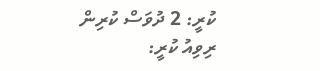ކުރީ: 2 ދުވަސް ކުރިން
ރިވިއު ކުރީ: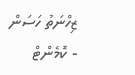ޒިހްނަތު ހަސަން
- ކޮމެންޓް